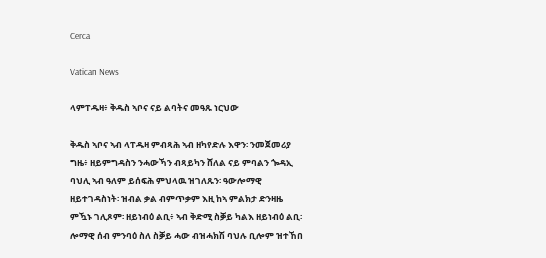Cerca

Vatican News

ላምፐዱዛ፥ ቅዱስ ኣቦና ናይ ልባትና መዓጹ ነርህው

ቅዱስ ኣቦና ኣብ ላፐዱዛ ምብጻሕ ኣብ ዘካየድሉ እዋን፡ ንመጀመሪያ ግዜ፥ ዘይምግዳስን ንሓውኻን ብጻይካን ሸለል ናይ ምባልን ጐዳኢ ባህሊ ኣብ ዓለም ይሰፍሕ ምህላዉ ዝገለጹን፡ ዓውሎማዊ ዘይተገዳስነት፡ ዝብል ቃል ብምጥቃም እዚ ከኣ ምልክታ ድንዛዜ ምዃኑ ገሊጾም፡ ዘይነብዕ ልቢ፥ ኣብ ቅድሚ ስቓይ ካልእ ዘይነብዕ ልቢ፡ ሎማዊ ሰብ ምንባዕ ስለ ስቓይ ሓው ብዝሓክሽ ባህሉ ቢሎም ዝተኸበ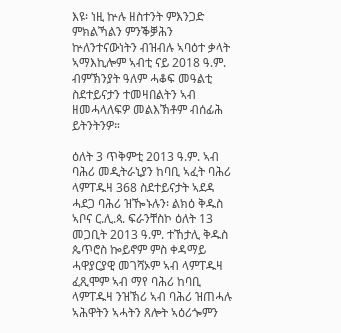እዩ፡ ነዚ ኵሉ ዘስተንት ምእንጋድ ምክልኻልን ምንቕቓሕን ኵለንተናውነትን ብዝብሉ ኣባዕተ ቃላት ኣማእኪሎም ኣብቲ ናይ 2018 ዓ.ም. ብምኽንያት ዓለም ሓቆፍ መዓልቲ ስደተይናታን ተመዛበልትን ኣብ ዘመሓላለፍዎ መልእኽቶም ብሰፊሕ ይትንትንዎ።

ዕለት 3 ጥቅምቲ 2013 ዓ.ም. ኣብ ባሕሪ መዲትራኒያን ከባቢ ኣፈት ባሕሪ ላምፐዱዛ 368 ስደተይናታት ኣደዳ ሓደጋ ባሕሪ ዝዀኑሉን፡ ልክዕ ቅዱስ ኣቦና ር.ሊ.ጳ. ፍራንቸስኮ ዕለት 13 መጋቢት 2013 ዓ.ም. ተኸታሊ ቅዱስ ጴጥሮስ ኰይኖም ምስ ቀዳማይ ሓዋያርያዊ መገሻኦም ኣብ ላምፐዱዛ ፈጺሞም ኣብ ማየ ባሕሪ ከባቢ ላምፐዱዛ ንዝኽሪ ኣብ ባሕሪ ዝጠሓሉ ኣሕዋትን ኣሓትን ጸሎት ኣዕሪጐምን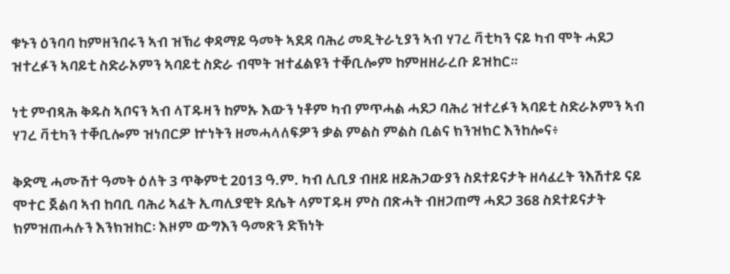ቁኑን ዕንባባ ከምዘንበሩን ኣብ ዝኽሪ ቀዳማይ ዓመት ኣደዳ ባሕሪ መዲትራኒያን ኣብ ሃገረ ቫቲካን ናይ ካብ ሞት ሓደጋ ዝተረፉን ኣባይቲ ስድራኦምን ኣባይቲ ስድራ ብሞት ዝተፈልዩን ተቐቢሎም ከምዘዘራረቡ ይዝከር።

ነቲ ምብጻሕ ቅዱስ ኣቦናን ኣብ ላፐዱዛን ከምኡ እውን ነቶም ካብ ምጥሓል ሓደጋ ባሕሪ ዝተረፉን ኣባይቲ ስድራኦምን ኣብ ሃገረ ቫቲካን ተቐቢሎም ዝነበርዎ ኵነትን ዘመሓላለፍዎን ቃል ምልስ ምልስ ቢልና ክንዝክር እንከሎና፥

ቅድሚ ሓሙሽተ ዓመት ዕለት 3 ጥቅምቲ 2013 ዓ.ም. ካብ ሊቢያ ብዘይ ዘይሕጋውያን ስደተይናታት ዘሳፈረት ንእሽተይ ናይ ሞተር ጀልባ ኣብ ከባቢ ባሕሪ ኣፈት ኢጣሊያዊት ደሴት ላምፐዱዛ ምስ በጽሓት ብዘጋጠማ ሓደጋ 368 ስደተይናታት ክምዝጠሓሉን እንክዝከር፡ እዞም ውግእን ዓመጽን ድኽነት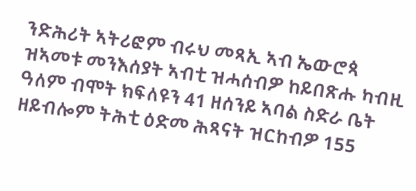ንድሕሪት ኣትሪፎም ብሩህ መጻኢ ኣብ ኤውሮጳ ዝኣመቱ መንእሰያት ኣብቲ ዝሓሰብዎ ከይበጽሑ ካብዚ ዓለም ብሞት ክፍለዩን 41 ዘሰንይ ኣባል ስድራ ቤት ዘይብሎም ትሕቲ ዕድመ ሕጻናት ዝርከብዎ 155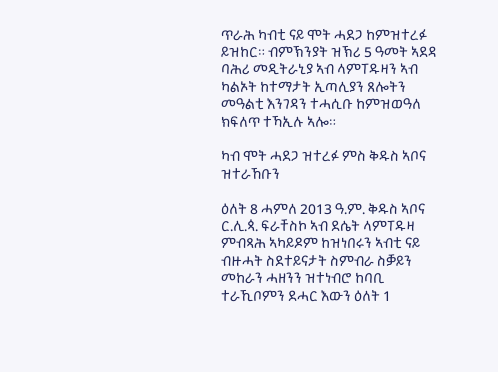ጥራሕ ካብቲ ናይ ሞት ሓደጋ ከምዝተረፉ ይዝከር። ብምኽንያት ዝኽሪ 5 ዓመት ኣደዳ ባሕሪ መዲትራኒያ ኣብ ላምፐዱዛን ኣብ ካልኦት ከተማታት ኢጣሊያን ጸሎትን መዓልቲ እንገዳን ተሓሲቡ ከምዝወዓለ ክፍለጥ ተኻኢሉ ኣሎ።

ካብ ሞት ሓደጋ ዝተረፉ ምስ ቅዱስ ኣቦና ዝተራኸቡን

ዕለት 8 ሓምለ 2013 ዓ.ም. ቅዱስ ኣቦና ር.ሊ.ጳ. ፍራቸስኮ ኣብ ደሴት ላምፐዱዛ ምብጻሕ ኣካይዶም ከዝነበሩን ኣብቲ ናይ ብዙሓት ስደተይናታት ስምብራ ስቓይን መከራን ሓዘንን ዝተነብሮ ከባቢ ተራኺቦምን ደሓር እውን ዕለት 1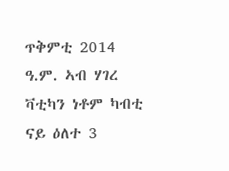ጥቅምቲ 2014 ዓ.ም. ኣብ ሃገረ ቫቲካን ነቶም ካብቲ ናይ ዕለተ 3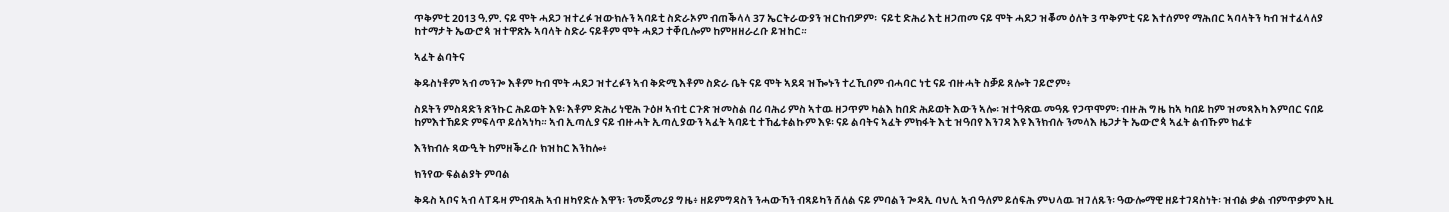ጥቅምቲ 2013 ዓ.ም. ናይ ሞት ሓደጋ ዝተረፉ ዝውክሉን ኣባይቲ ስድራኦም ብጠቕላላ 37 ኤርትራውያን ዝርከብዎም፡  ናይቲ ድሕሪ እቲ ዘጋጠመ ናይ ሞት ሓደጋ ዝቖመ ዕለት 3 ጥቅምቲ ናይ እተሰምየ ማሕበር ኣባላትን ካብ ዝተፈላለያ ከተማታት ኤውሮጳ ዝተዋጽኡ ኣባላት ስድራ ናይቶም ሞት ሓደጋ ተቐቢሎም ከምዘዘራረቡ ይዝከር።

ኣፈት ልባትና

ቅዱስነቶም ኣብ መንጐ እቶም ካብ ሞት ሓደጋ ዝተረፉን ኣብ ቅድሚ እቶም ስድራ ቤት ናይ ሞት ኣደዳ ዝዀኑን ተረኺቦም ብሓባር ነቲ ናይ ብዙሓት ስቓይ ጸሎት ገይሮም፥

ስደትን ምስዳድን ጽንኩር ሕይወት እዩ፡ እቶም ድሕሪ ነዊሕ ጉዕዞ ኣብቲ ርጉጽ ዝመስል በሪ ባሕሪ ምስ ኣተዉ ዘጋጥም ካልእ ከበድ ሕይወት እውን ኣሎ፡ ዝተዓጽዉ መዓጹ የጋጥሞም፡ ብዙሕ ግዜ ከኣ ካበይ ከም ዝመጻእካ እምበር ናበይ ከምእተኸይድ ምፍላጥ ይሰኣነካ። ኣብ ኢጣሊያ ናይ ብዙሓት ኢጣሊያውን ኣፈት ኣባይቲ ተኸፊቱልኩም እዩ፡ ናይ ልባትና ኣፈት ምክፋት እቲ ዝዓበየ እንገዳ እዩ እንክብሉ ንመላእ ዜጋታት ኤውሮጳ ኣፈት ልብኹም ክፈቱ

እንክብሉ ጻውዒት ከምዘቕረቡ ክዝከር እንከሎ፥

ክንየው ፍልልያት ምባል

ቅዱስ ኣቦና ኣብ ላፐዱዛ ምብጻሕ ኣብ ዘካየድሉ እዋን፡ ንመጀመሪያ ግዜ፥ ዘይምግዳስን ንሓውኻን ብጻይካን ሸለል ናይ ምባልን ጐዳኢ ባህሊ ኣብ ዓለም ይሰፍሕ ምህላዉ ዝገለጹን፡ ዓውሎማዊ ዘይተገዳስነት፡ ዝብል ቃል ብምጥቃም እዚ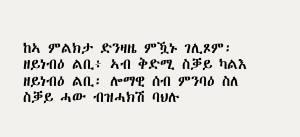ከኣ ምልክታ ድንዛዜ ምዃኑ ገሊጾም፡ ዘይነብዕ ልቢ፥ ኣብ ቅድሚ ስቓይ ካልእ ዘይነብዕ ልቢ፡ ሎማዊ ሰብ ምንባዕ ስለ ስቓይ ሓው ብዝሓክሽ ባህሉ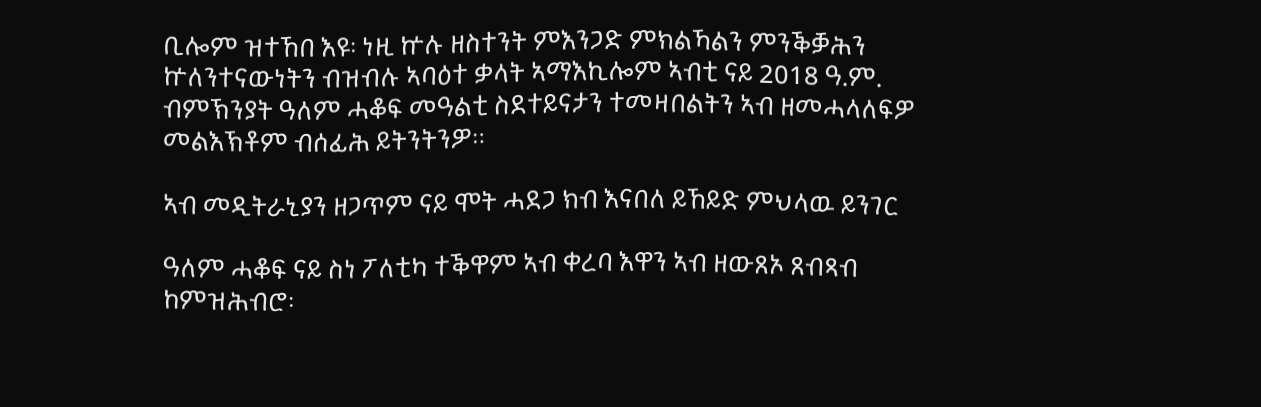ቢሎም ዝተኸበ እዩ፡ ነዚ ኵሉ ዘስተንት ምእንጋድ ምክልኻልን ምንቕቓሕን ኵለንተናውነትን ብዝብሉ ኣባዕተ ቃላት ኣማእኪሎም ኣብቲ ናይ 2018 ዓ.ም. ብምኽንያት ዓለም ሓቆፍ መዓልቲ ስደተይናታን ተመዛበልትን ኣብ ዘመሓላለፍዎ መልእኽቶም ብሰፊሕ ይትንትንዎ።

ኣብ መዲትራኒያን ዘጋጥም ናይ ሞት ሓደጋ ክብ እናበለ ይኸይድ ምህላዉ ይንገር

ዓለም ሓቆፍ ናይ ስነ ፖለቲካ ተቕዋም ኣብ ቀረባ እዋን ኣብ ዘውጸኦ ጸብጻብ ከምዝሕብሮ፡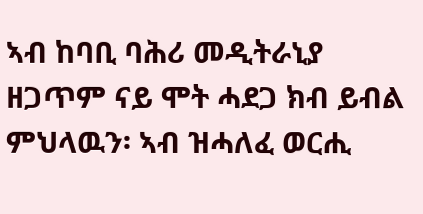ኣብ ከባቢ ባሕሪ መዲትራኒያ ዘጋጥም ናይ ሞት ሓደጋ ክብ ይብል ምህላዉን፡ ኣብ ዝሓለፈ ወርሒ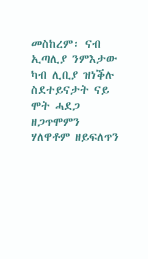መስከረም፡ ናብ ኢጣሊያ ንምእታው ካብ ሊቢያ ዝነቕሉ ስደተይናታት ናይ ሞት ሓደጋ ዘጋጥሞምን ሃለዋቶም ዘይፍለጥን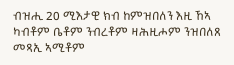ብዝሒ 20 ሚእታዊ ክብ ከምዝበለን እዚ ኸኣ ካብቶም ቤቶም ንብረቶም ዛሕዚሖም ንዝበለጸ መጻኢ ኣሚቶም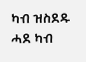ካብ ዝስደዱ ሓደ ካብ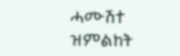ሓሙሽተ ዝምልከት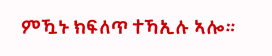ምዃኑ ክፍለጥ ተኻኢሉ ኣሎ።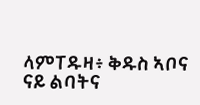ላምፐዱዛ፥ ቅዱስ ኣቦና ናይ ልባትና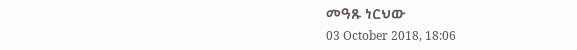መዓጹ ነርህው
03 October 2018, 18:06